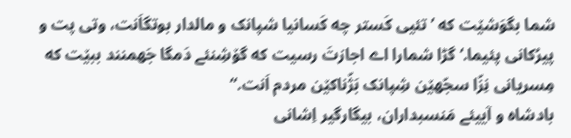شما بگوَشێت که ’تئیی کَستر چه کَسانیا شپانک و مالدار بوتگاَنت، وتی پت و پیرُکانی پئیما.‘ گڑا شمارا اے اجازتَ رسیت که گۆشِنئے دَمگا جَهمنند ببێت که مِسریانی نِزّا سجّهێن شِپانک بَژّناکێن مردم اَنت.“
بادشاه و آییئے مَنسبداران، بیگارگیر اِشانی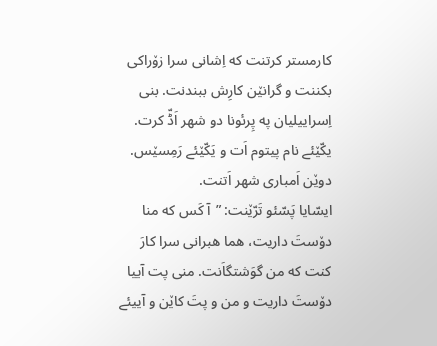کارمستر کرتنت که اِشانی سرا زۆراکی بکننت و گرانێن کارِش ببندنت. بنی اِسراییلیان په پِرئونا دو شهر اَڈّ کرت. یکّێئے نام پیتوم اَت و یَکّێئے رَمِسێس. دوێن اَمباری شهر اَتنت.
ایسّایا پَسّئو تَرّێنت: ”آ کَس که منا دۆستَ داریت، هما هبرانی سرا کارَ کنت که من گوَشتگاَنت. منی پت آییا دۆستَ داریت و من و پتَ کاێن و آییئے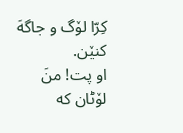کِرّا لۆگ و جاگهَ کنێن.
او پت! منَ لۆٹان که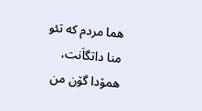هما مردم که تئو منا داتگاَنت، همۆدا گۆن من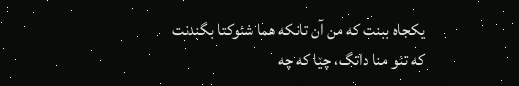یکجاه ببنت که من آن تانکه هما شئوکتا بگندنت که تئو منا داتگ، چێا که چه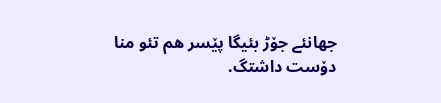جهانئے جۆڑ بئیگا پێسر هم تئو منا دۆست داشتگ.